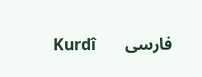فارسی       Kurdî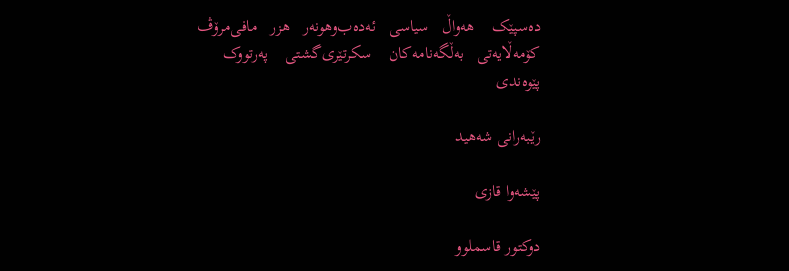ده‌سپێک    هه‌واڵ   سیاسی   ئه‌ده‌ب‌وهونه‌ر   هزر   مافی‌مرۆڤ    کۆمه‌ڵایه‌تی   به‌ڵگه‌نامه‌کان    سکرتێری‌گشتی    په‌رتووک    پێوه‌ندی

رێبه‌رانی شه‌هید

پێشه‌وا قازی‌

دوكتور قاسملوو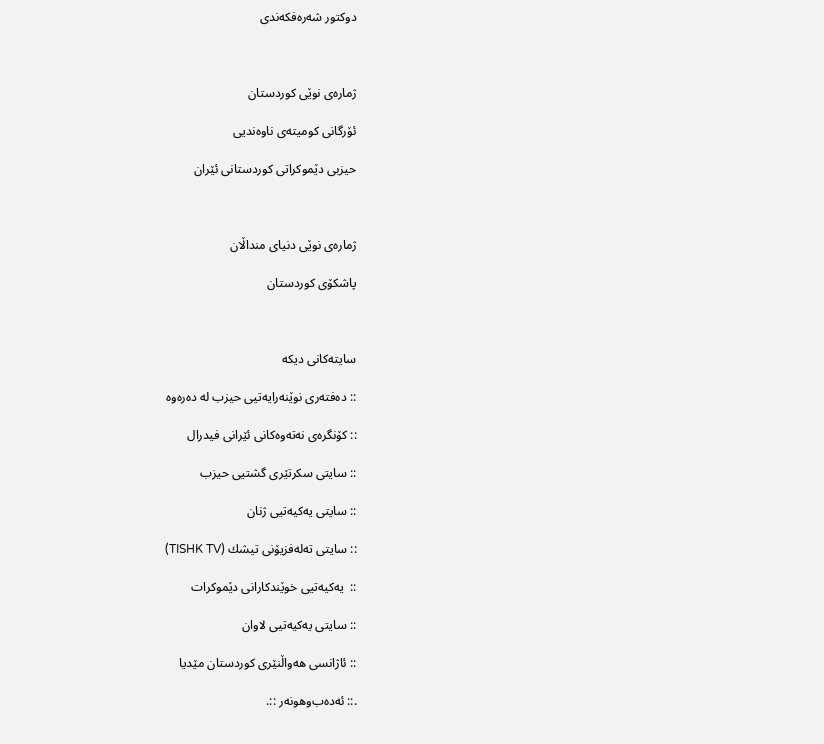دوكتور شه‌ره‌فکه‌ندی



ژماره‌ی نوێی كوردستان

ئۆرگانی كومیته‌ی ناوه‌ندیی

حیزبی دێموكراتی كوردستانی ئێران



ژماره‌ی نوێی دنیای منداڵان

پاشكۆی كوردستان



سایته‌کانی دیکه

:: ده‌فته‌ری نوێنه‌رایه‌تیی حیزب له ده‌ره‌وه

:: كۆنگره‌ی‌ نه‌ته‌وه‌كانی‌ ئێرانی‌ فیدرال

:: سایتی سکرتێری گشتیی حیزب

:: سایتی یه‌كیه‌تیی ژنان

:: سایتی ته‌له‌فزیۆنی‌ تیشك (TISHK TV)

::  یه‌كیه‌تیی‌ خوێندكارانی‌ دێموكرات

:: سایتی یه‌کیه‌تیی لاوان

:: ئاژانسی هه‌واڵنێری كوردستان مێدیا

.:: ئه‌ده‌ب‌وهونه‌ر ::.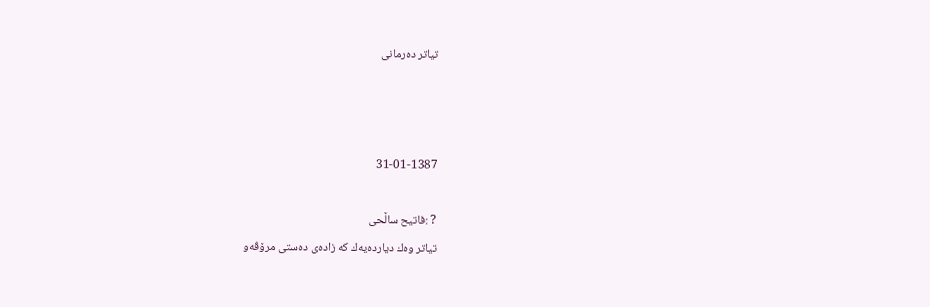تیاتر ده‌رمانی‌



31-01-1387

? :فاتیح ساڵحی‌
تیاتر وه‌ك دیارده‌یه‌ك كه‌ زاده‌ی‌ ده‌ستی‌ مرۆڤه‌‌و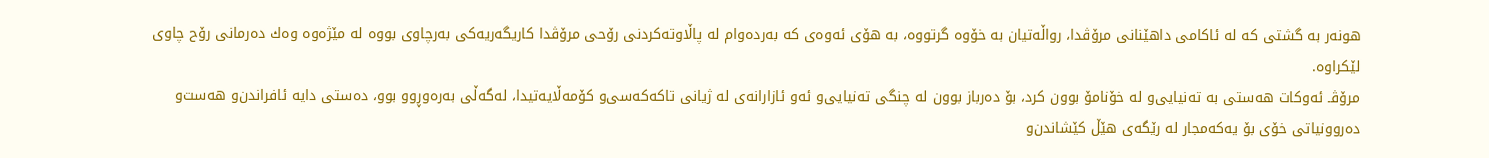هونه‌ر به‌ گشتی‌ كه‌ له‌ ئاكامی‌ داهێنانی‌ مرۆڤدا، رواڵه‌تیان به‌ خۆوه‌ گرتووه‌، به‌ هۆی‌ ئه‌وه‌ی‌ كه‌ به‌رده‌وام له‌ پاڵاوته‌كردنی‌ رۆحی‌ مرۆڤدا كاریگه‌ریه‌كی‌ به‌رچاوی‌ بووه‌ له‌ مێژه‌وه‌ وه‌ك ده‌رمانی‌ رۆح چاوی‌ لێكراوه‌.
مرۆڤـ ئه‌وكات هه‌ستی‌ به‌ ته‌نیایی‌‌و له‌ خۆنامۆ بوون كرد، بۆ ده‌رباز بوون له‌ چنگی‌ ته‌نیایی‌‌و ئه‌و ئازارانه‌ی‌ له‌ ژیانی‌ تاكه‌كه‌سی‌‌و كۆمه‌ڵایه‌تیدا، له‌گه‌ڵی‌ به‌ره‌وڕوو بوو، ده‌ستی‌ دایه‌ ئافراندن‌و هه‌ست‌و ده‌روونیاتی‌ خۆی‌ بۆ یه‌كه‌مجار له‌ رێگه‌ی‌ هێڵ كێشاندن‌و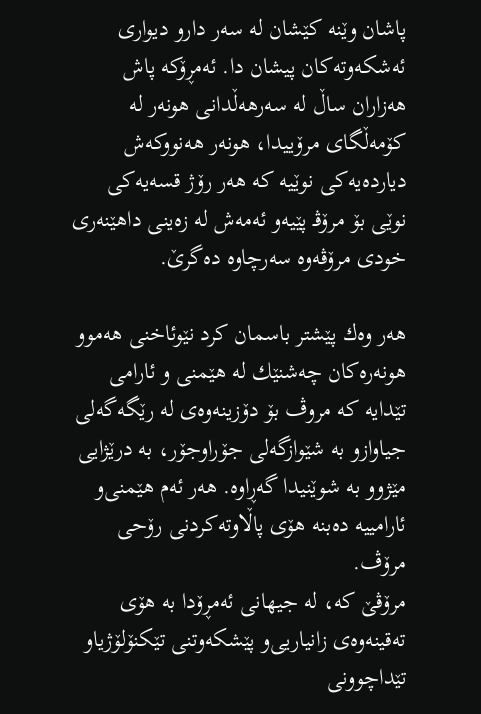پاشان وێنه‌ كێشان له‌ سه‌ر دار‌و دیواری‌ ئه‌شكه‌وته‌كان پیشان دا. ئه‌مڕۆكه‌ پاش هه‌زاران ساڵ له‌ سه‌رهه‌ڵدانی‌ هونه‌ر له‌ كۆمه‌ڵگای‌ مرۆییدا، هونه‌ر هه‌نووكه‌ش دیارده‌یه‌كی‌ نوێیه‌ كه‌ هه‌ر رۆژ قسه‌یه‌كی‌ نوێی‌ بۆ مرۆڤـ پێیه‌‌و ئه‌مه‌ش له‌ زه‌ینی‌ داهێنه‌ری‌ خودی‌ مرۆڤه‌وه‌ سه‌رچاوه‌ ده‌گرێ‌.

هه‌ر وه‌ك پێشتر باسمان كرد نێوئاخنی‌ هه‌موو هونه‌ره‌كان چه‌شنێك له‌ هێمنی‌ و ئارامی‌ تێدایه‌ كه‌ مر‌وڤ بۆ دۆزینه‌وه‌ی‌ له‌ رێگه‌گه‌لی‌ جیاواز‌و به‌ شێوازگه‌لی‌ جۆراوجۆر، به‌ درێژایی‌ مێژوو به‌ شوێنیدا گه‌ڕاوه‌. هه‌ر ئه‌م هێمنی‌و ئارامییه‌ ده‌بنه‌ هۆی‌ پاڵاوته‌كردنی‌ رۆحی‌ مرۆڤ.
مرۆڤێ كه‌، له‌ جیهانی‌ ئه‌مڕۆدا به‌ هۆی‌ ته‌قینه‌وه‌ی‌ زانیاریی‌و پێشكه‌وتنی‌ تێكنۆلۆژیاو تێداچوونی‌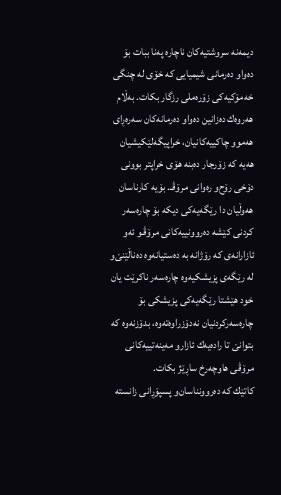دیمه‌نه‌ سروشتیه‌كان ناچاره‌ په‌نا ببات بۆ ده‌وا‌و ده‌رمانی‌ شیمیایی‌ كه‌ خۆی‌ له‌ چنگی‌ خه‌مۆكیه‌كی‌ زۆره‌ملی رزگار بكات. به‌ڵام هه‌روه‌ك ده‌زانین ده‌وا‌و ده‌رمانه‌كان سه‌ره‌ڕای‌ هه‌موو چاكییه‌كانیان، خراپیگه‌لێكیشیان هه‌یه‌ كه‌ زۆرجار ده‌بنه‌ هۆی‌ خراپتر بوونی‌ دۆخی‌ رۆح‌و ره‌وانی‌ مرۆڤـ. بۆیه‌ كارناسان هه‌وڵیان دا رێگه‌یه‌كی‌ دیكه‌ بۆ چاره‌سه‌ر كردنی‌ كێشه‌ ده‌روونییه‌كانی‌ مرۆڤـ‌و ئه‌و ئازارانه‌ی‌ كه‌ رۆژانه‌ به‌ ده‌ستیانه‌وه‌ ده‌ناڵێنێ‌‌و له‌ رێگه‌ی‌ پزیشكیه‌وه‌ چاره‌سه‌ر ناكرێت یان خود هێشتا رێگه‌یه‌كی‌ پزیشكی‌ بۆ چاره‌سه‌ركردنیان نه‌دۆزراوه‌ته‌وه‌، بدۆزنه‌وه‌ كه‌ بتوانێ‌ تا راده‌یه‌ك ئازار‌و مه‌ینه‌تییه‌كانی‌ مرۆڤی‌ هاوچه‌رخ ساڕێژ بكات.
كاتێك كه‌ ده‌روونناسان‌و پسپۆڕانی‌ زانسته‌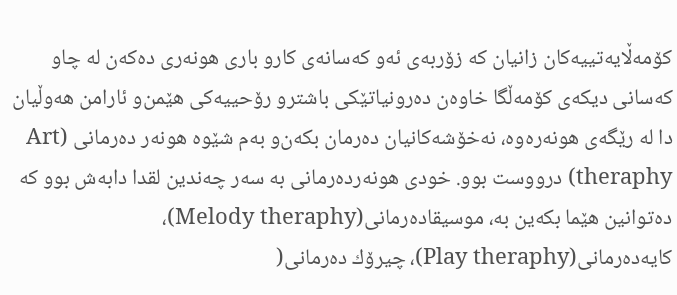كۆمه‌ڵایه‌تییه‌كان زانیان كه‌ زۆربه‌ی‌ ئه‌و كه‌سانه‌ی‌ كار‌و باری‌ هونه‌ری‌ ده‌كه‌ن له‌ چاو كه‌سانی‌ دیكه‌ی‌ كۆمه‌ڵگا خاوه‌ن ده‌رونیاتێكی‌ باشتر‌و رۆحییه‌كی‌ هێمن‌و ئارامن هه‌وڵیان دا له‌ رێگه‌ی‌ هونه‌ره‌وه‌، نه‌خۆشه‌كانیان ده‌رمان بكه‌ن‌و به‌م شێوه‌ هونه‌ر ده‌رمانی‌ (Art theraphy) درووست بوو. خودی‌ هونه‌رده‌رمانی‌ به‌ سه‌ر چه‌ندین لقدا دابه‌ش بوو كه‌ ده‌توانین هێما بكه‌ین به‌، موسیقاده‌رمانی‌(Melody theraphy)، كایه‌ده‌رمانی‌(Play theraphy)، چیرۆك ده‌رمانی‌(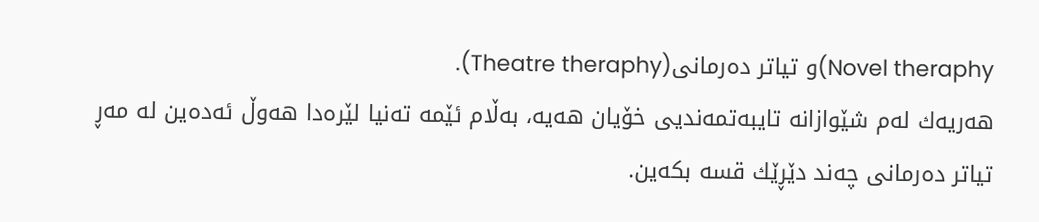Novel theraphy)و تیاتر ده‌رمانی‌(Theatre theraphy).
هه‌ریه‌ك له‌م شێوازانه‌ تایبه‌تمه‌ندیی‌ خۆیان هه‌یه‌، به‌ڵام ئێمه‌ ته‌نیا لێره‌دا هه‌وڵ ئه‌ده‌ین له‌ مه‌ڕ تیاتر ده‌رمانی‌ چه‌ند دێڕێك قسه‌ بكه‌ین.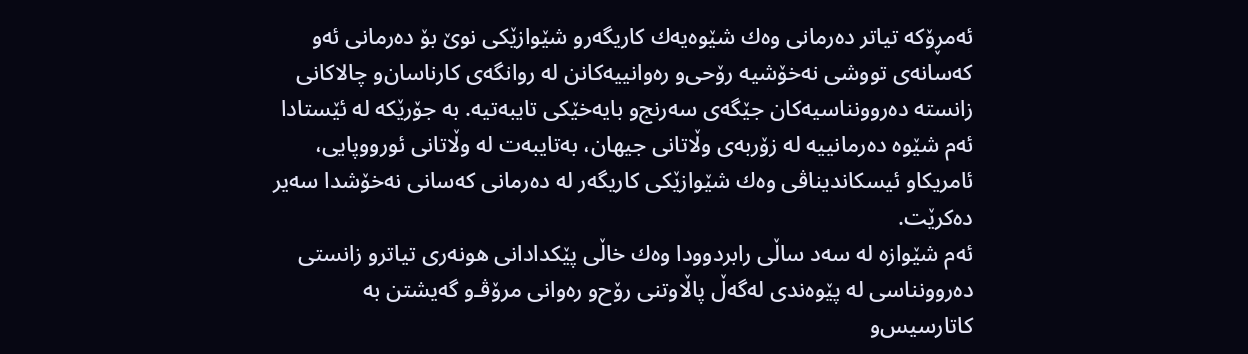ئه‌مڕۆكه‌ تیاتر ده‌رمانی‌ وه‌ك شێوه‌یه‌ك كاریگه‌ر‌و شێوازێكی‌ نوێ‌ بۆ ده‌رمانی‌ ئه‌و كه‌سانه‌ی‌ تووشی‌ نه‌خۆشیه‌ رۆحی‌‌و ره‌وانییه‌كانن له‌ روانگه‌ی‌ كارناسان‌و چالاكانی‌ زانسته‌ ده‌روونناسیه‌كان جێگه‌ی‌ سه‌رنج‌و بایه‌خێكی‌ تایبه‌تیه‌. به‌ جۆرێكه‌ له‌ ئێستادا ئه‌م شێوه‌ ده‌رمانییه‌ له‌ زۆربه‌ی‌ وڵاتانی‌ جیهان، به‌تایبه‌ت له‌ وڵاتانی‌ ئورووپایی‌، ئامریكا‌و ئیسكاندیناڤی‌ وه‌ك شێوازێكی‌ كاریگه‌ر له‌ ده‌رمانی‌ كه‌سانی‌ نه‌خۆشدا سه‌یر ده‌كرێت.
ئه‌م شێوازه‌ له‌ سه‌د ساڵی‌ رابردوودا وه‌ك خاڵی‌ پێكدادانی‌ هونه‌ری‌ تیاتر‌و زانستی‌ ده‌روونناسی‌ له‌ پێوه‌ندی‌ له‌گه‌ڵ پاڵاوتنی‌ رۆح‌و ره‌وانی‌ مرۆڤـ‌و گه‌یشتن به‌ كاتارسیس‌و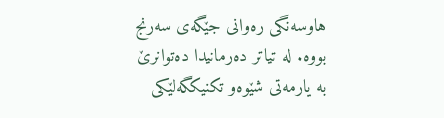هاوسه‌نگی‌ ره‌وانی‌ جێگه‌ی‌ سه‌رنج بووه‌. له‌ تیاتر ده‌رمانیدا ده‌توانرێ‌ به‌ یارمه‌تی‌ شێوه‌‌و تكنیكگه‌لێكی‌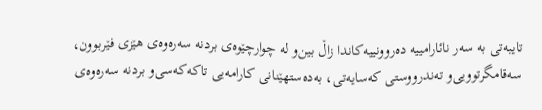تایبه‌تی‌ به‌ سه‌ر نائارامییه‌ ده‌روونییه‌كاندا زاڵ بین‌و له‌ چوارچێوه‌ی‌ بردنه‌ سه‌ره‌وه‌ی‌ هێزی‌ فێربوون، سه‌قامگرتوویی‌‌و ته‌ندرووستی‌ كه‌سایه‌تی‌، به‌ده‌ستهێنانی‌ كارامه‌یی‌ تاكه‌كه‌سی‌‌و بردنه‌ سه‌ره‌وه‌ی‌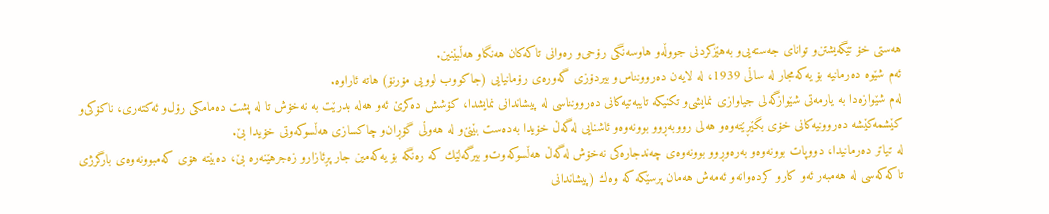هه‌ستی‌ خۆ تێگه‌یشتن‌و توانای‌ جه‌سته‌یی‌‌و به‌هێزكردنی‌ جووڵه‌‌و هاوسه‌نگی‌ رۆحی‌‌و ره‌وانی‌ تاكه‌كان هه‌نگاو هه‌ڵبێنین.
ئه‌م شێوه‌ ده‌رمانیه‌ بۆ یه‌كه‌مجار له‌ ساڵی‌ 1939، له‌ لایه‌ن ده‌روونناس‌و بیردۆزی‌ گه‌وره‌ی‌ رۆمانیایی‌ (جاكووب لوویی‌ مۆرنۆ) هاته‌ ئاراوه‌.
له‌م شێوازه‌دا به‌ یارمه‌تی‌ شێوازگه‌لی‌ جیاوازی‌ نمایشی‌‌و تكنیكه‌ تایبه‌تیه‌كانی‌ ده‌روونناسی‌ له‌ پیشاندانی‌ نمایشدا، كۆشش ده‌كرێ‌ ئه‌و هه‌له‌ بدرێت به‌ نه‌خۆش تا له‌ پشت ده‌مامكی‌ رۆل‌و ئه‌كته‌ری‌، ناكۆكی‌‌و كێشمه‌كێشه‌ ده‌روونیه‌كانی‌ خۆی‌ بگێڕێته‌وه‌‌و هه‌لی‌ رووبه‌ڕوو بوونه‌وه‌‌و ئاشنایی‌ له‌گه‌ڵ خۆیدا به‌ده‌ست بێنێ‌‌و له‌ هه‌وڵی‌ گۆڕان‌و چاكسازی‌ هه‌ڵسوكه‌وتی‌ خۆیدا بێ‌.
له‌ تیاتر ده‌رمانیدا، دووپات بوونه‌وه‌‌و به‌ره‌وڕوو بوونه‌وه‌ی‌ چه‌ندجاره‌كی‌ نه‌خۆش له‌گه‌ڵ هه‌ڵسوكه‌وت‌و بیرگه‌لێك كه‌ ره‌نگه‌ بۆ یه‌كه‌مین جار پڕئازار‌و زه‌جرهێنه‌ره‌ بێ‌، ده‌بێته‌ هۆی‌ كه‌مبوونه‌وه‌ی‌ بارگرژی‌ تاكه‌كه‌سی‌ له‌ هه‌مبه‌ر ئه‌و كار‌و كرده‌وانه‌‌و ئه‌مه‌ش هه‌مان پرسێكه‌ كه‌ وه‌ك (پیشاندانی‌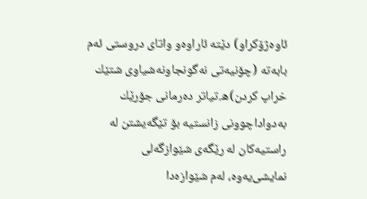ئاوه‌ژۆكراو) دێته‌ ئاراوه‌‌و واتای‌ دروستی‌ ئه‌م بابه‌ته‌ (چۆنیه‌تی‌ نه‌گونجا‌ونه‌شیاوی‌ شتێك خراپ كردن)ه‌.تیاتر ده‌رمانی‌ جۆرێك به‌دواداچوونی‌ زانستیه‌ بۆ تێگه‌یشتن له‌ راستیه‌كان له‌ رێگه‌ی‌ شێوازگه‌لی‌ نمایشی‌یه‌وه‌، له‌م شێوازه‌دا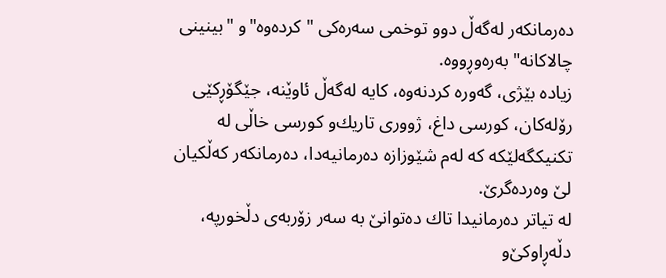ده‌رمانكه‌ر له‌گه‌ڵ دوو توخمی‌ سه‌ره‌كی‌ "كرده‌وه‌"و "بینینی‌ چالاكانه‌" به‌ره‌وڕووه‌.
زیاده‌ بێژی‌، گه‌وره‌ كردنه‌وه‌، كایه‌ له‌گه‌ڵ ئاوێنه‌، جێگۆڕكێی‌ رۆله‌كان، كورسی‌ داغ، ژووری‌ تاریك‌و كورسی‌ خاڵی‌ له‌ تكنیكگه‌لێكه‌ كه‌ له‌م شێوزازه‌ ده‌رمانیه‌دا، ده‌رمانكه‌ر كه‌ڵكیان لێ‌ وه‌رده‌گرێ‌.
له‌ تیاتر ده‌رمانیدا تاك ده‌توانێ‌ به‌ سه‌ر زۆربه‌ی‌ دڵخورپه‌، دڵه‌ڕاوكێ‌‌و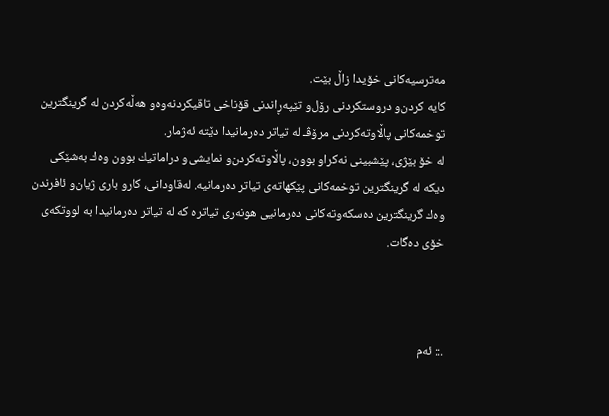مه‌ترسیه‌كانی‌ خۆیدا زاڵ بێت.
كایه‌ كردن‌و دروستكردنی‌ رۆل‌و تێپه‌ڕاندنی‌ قۆناخی‌ تاقیكردنه‌وه‌‌و هه‌ڵه‌كردن له‌ گرینگترین توخمه‌كانی‌ پاڵاوته‌كردنی‌ مرۆڤـ له‌ تیاتر ده‌رمانیدا دێته‌ ئه‌ژمار.
له‌ خۆ بێژی‌، پێشبینی‌ نه‌كراو بوون، پاڵاوته‌كردن‌و نمایشی‌‌و دراماتیك بوون وه‌ك به‌شێكی‌ دیكه‌ له‌ گرینگترین توخمه‌كانی‌ پێكهاته‌ی‌ تیاتر ده‌رمانیه‌. له‌قاودانی‌، كار‌و باری‌ ژیان‌و ئافرندن وه‌ك گرینگترین ده‌سكه‌وته‌كانی‌ ده‌رمانیی‌ هونه‌ری‌ تیاتره‌ كه‌ له‌ تیاتر ده‌رمانیدا به‌ لووتكه‌ی‌ خۆی‌ ده‌گات.



.:: ئه‌م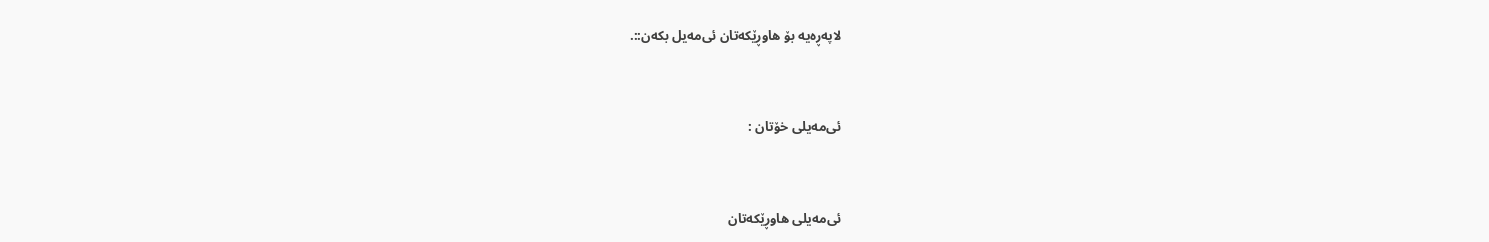لاپه‌ڕه‌یه بۆ هاوڕێکه‌تان ئی‌مه‌یل بکه‌ن::.



ئی‌مه‌یلی خۆتان :



ئی‌مه‌یلی هاوڕێکه‌تان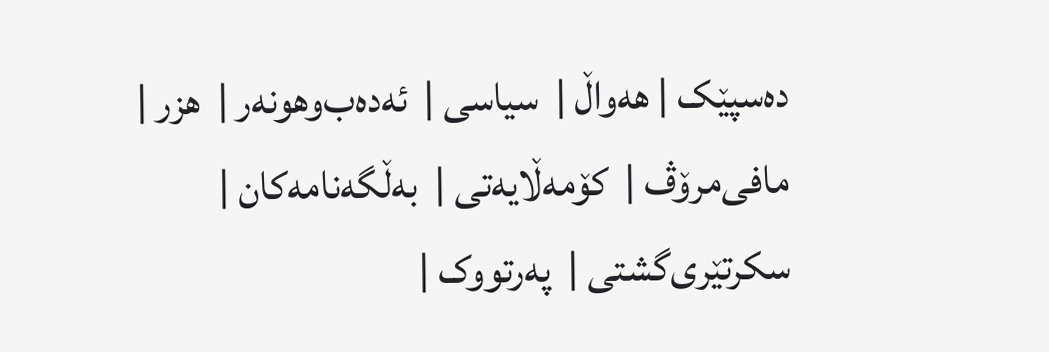ده‌سپێک | هه‌واڵ |  سیاسی |  ئه‌ده‌ب‌وهونه‌ر |  هزر | مافی‌مرۆڤ |  کۆمه‌ڵایه‌تی |  به‌ڵگه‌نامه‌کان |  سکرتێری‌گشتی |  په‌رتووک |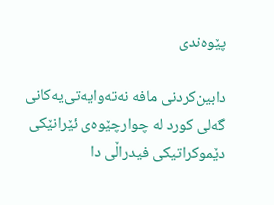پێوه‌ندی

دابین‌كردنی‌ مافه‌ نه‌ته‌وایه‌تی‌یه‌کانی گه‌لی‌ كورد له‌ چوارچێوه‌ی ئێرانێکی دێموكراتیكی‌ فیدراڵی‌ دا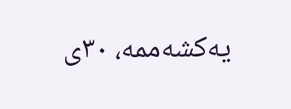یه‌کشه‌ممه، ۳۰‌ی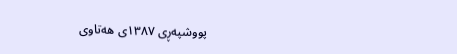پوو‌شپه‌ڕی ۱۳۸۷ی هه‌تاوی